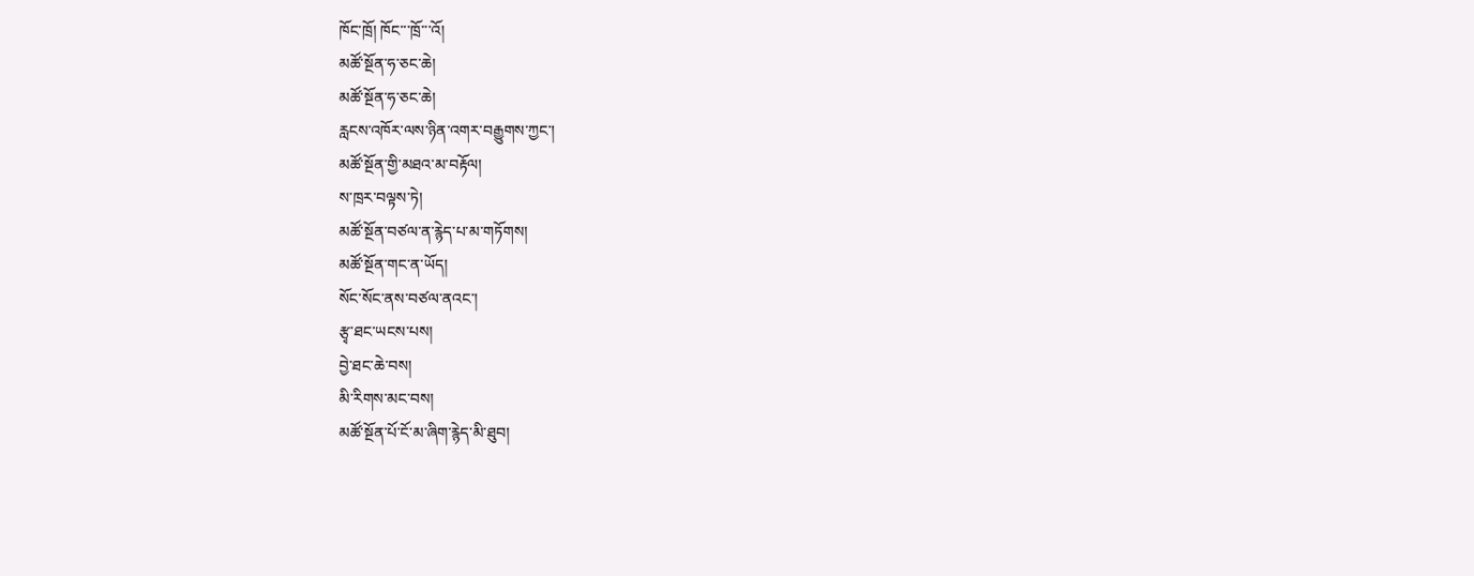ཁོང་ཁྲོ། ཁོང་་་ཁྲོ་་་འོ།
མཚོ་སྔོན་ཧ་ཅང་ཆེ།
མཚོ་སྔོན་ཧ་ཅང་ཆེ།
རླངས་འཁོར་ལས་ཉིན་འགར་བརྒྱུགས་ཀྱང་།
མཚོ་སྔོན་གྱི་མཐའ་མ་བརྟོལ།
ས་ཁྲར་བལྟས་ཏེ།
མཚོ་སྔོན་བཙལ་ན་རྙེད་པ་མ་གཏོགས།
མཚོ་སྔོན་གང་ན་ཡོད།
སོང་སོང་ནས་བཙལ་ནའང་།
རྩྭ་ཐང་ཡངས་པས།
བྱེ་ཐང་ཆེ་བས།
མི་རིགས་མང་བས།
མཚོ་སྔོན་པོ་ངོ་མ་ཞིག་རྙེད་མི་ཐུབ།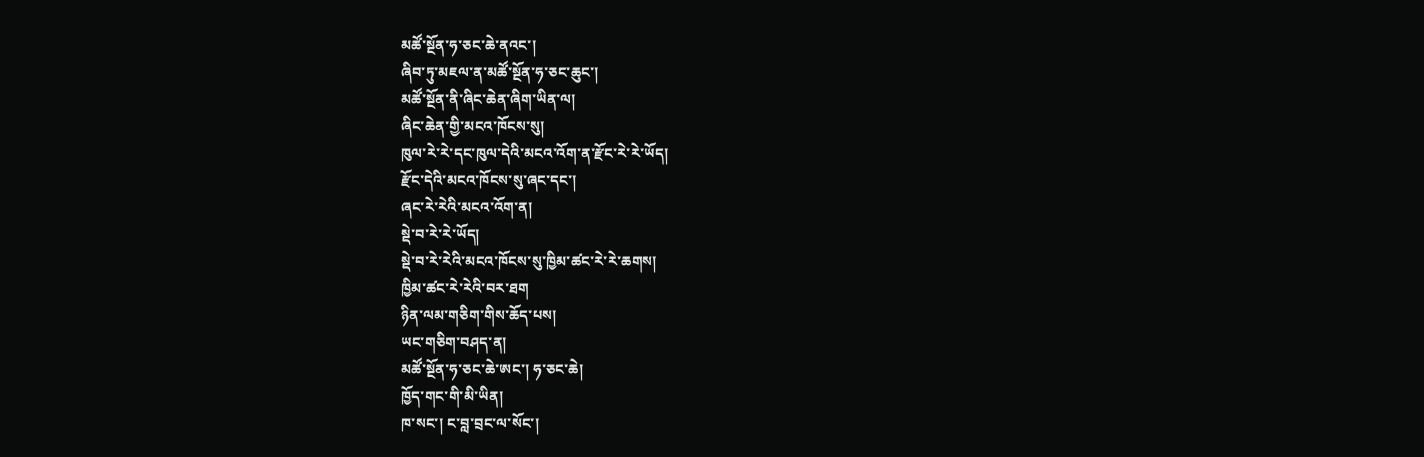མཚོ་སྔོན་ཧ་ཅང་ཆེ་ནའང་།
ཞིབ་ཏུ་མཇལ་ན་མཚོ་སྔོན་ཧ་ཅང་ཆུང་།
མཚོ་སྔོན་ནི་ཞིང་ཆེན་ཞིག་ཡིན་ལ།
ཞིང་ཆེན་གྱི་མངའ་ཁོངས་སུ།
ཁུལ་རེ་རེ་དང་ཁུལ་དེའི་མངའ་འོག་ན་རྫོང་རེ་རེ་ཡོད།
རྫོང་དེའི་མངའ་ཁོངས་སུ་ཞང་དང་།
ཞང་རེ་རེའི་མངའ་འོག་ན།
སྡེ་བ་རེ་རེ་ཡོད།
སྡེ་བ་རེ་རེའི་མངའ་ཁོངས་སུ་ཁྱིམ་ཚང་རེ་རེ་ཆགས།
ཁྱིམ་ཚང་རེ་རེའི་བར་ཐག
ཉིན་ལམ་གཅིག་གིས་ཆོད་པས།
ཡང་གཅིག་བཤད་ན།
མཚོ་སྔོན་ཧ་ཅང་ཆེ་ཨང་། ཧ་ཅང་ཆེ།
ཁྱོད་གང་གི་མི་ཡིན།
ཁ་སང་། ང་བླ་བྲང་ལ་སོང་།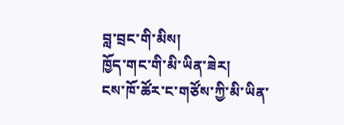བླ་བྲང་གི་མིས།
ཁྱོད་གང་གི་མི་ཡིན་ཟེར།
ངས་ཁོ་ཚོར་ང་གཙོས་ཀྱི་མི་ཡིན་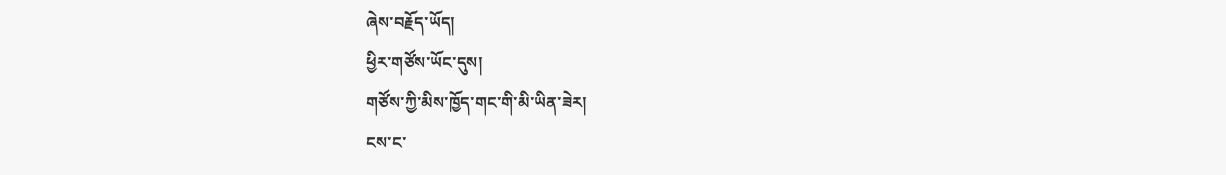ཞེས་བརྗོད་ཡོད།
ཕྱིར་གཙོས་ཡོང་དུས།
གཙོས་ཀྱི་མིས་ཁྱོད་གང་གི་མི་ཡིན་ཟེར།
ངས་ང་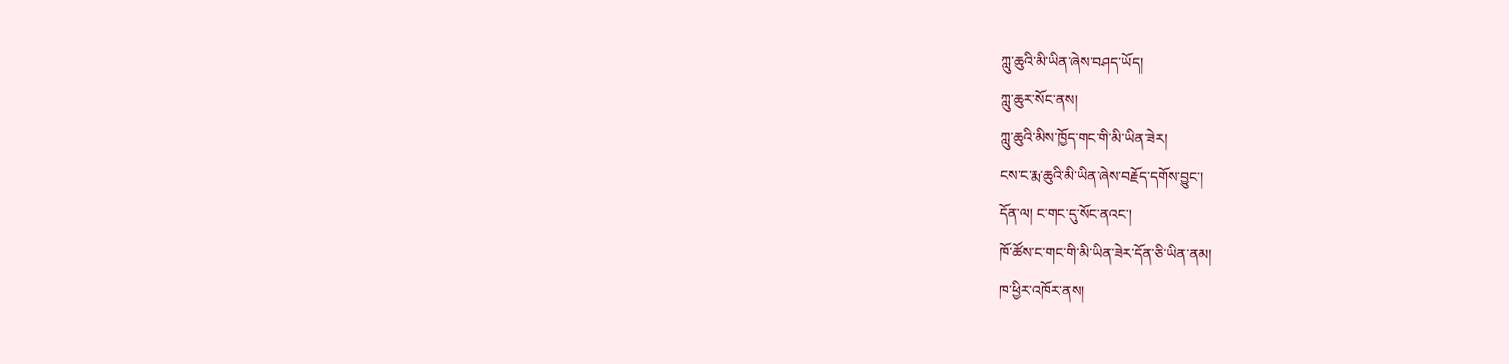ཀླུ་ཆུའི་མི་ཡིན་ཞེས་བཤད་ཡོད།
ཀླུ་ཆུར་སོང་ནས།
ཀླུ་ཆུའི་མིས་ཁྱོད་གང་གི་མི་ཡིན་ཟེར།
ངས་ང་རྨ་ཆུའི་མི་ཡིན་ཞེས་བརྗོད་དགོས་བྱུང་།
དོན་ལ། ང་གང་དུ་སོང་ནའང་།
ཁོ་ཚོས་ང་གང་གི་མི་ཡིན་ཟེར་དོན་ཅི་ཡིན་ནམ།
ཁ་ཕྱིར་འཁོར་ནས།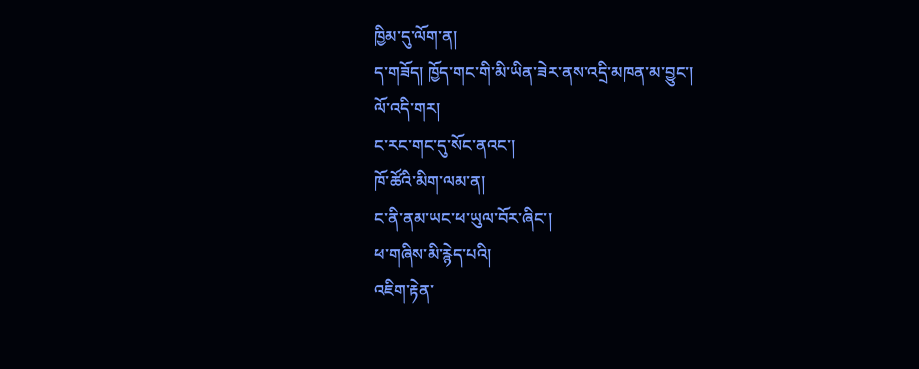ཁྱིམ་དུ་ལོག་ན།
ད་གཟོད། ཁྱོད་གང་གི་མི་ཡིན་ཟེར་ནས་འདྲི་མཁན་མ་བྱུང་།
ལོ་འདི་གར།
ང་རང་གང་དུ་སོང་ནའང་།
ཁོ་ཚོའི་མིག་ལམ་ན།
ང་ནི་ནམ་ཡང་ཕ་ཡུལ་བོར་ཞིང་།
ཕ་གཞིས་མི་རྙེད་པའི།
འཇིག་རྟེན་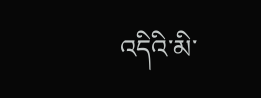འདིའི་མི་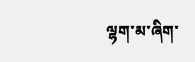ལྷག་མ་ཞིག་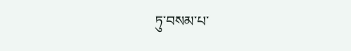ཏུ་བསམ་པ་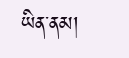ཡིན་ནམ།